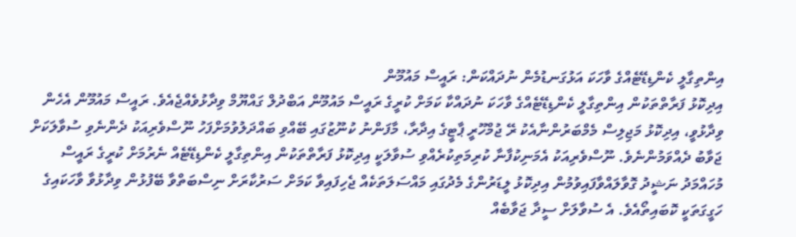އިންތިގާލީ ކެންޑިޑޭޓެއްގެ ވާހަކަ އަޅުގަނޑުމެން ނުދައްކަން: ރައީސް މައުމޫން
އިދިކޮޅު ފަރާތްތަކުން އިންތިގާލީ ކެންޑިޑޭޓެއްގެ ވާހަކަ ނުދައްކާ ކަމަށް ކުރީގެ ރައީސް މައުމޫން އަބްދުލް ގައްޔޫމް ވިދާޅުވެއްޖެއެވެ. ރައީސް މައުމޫން އެހެން ވިދާޅުވީ، އިދިކޮޅު މަޖިލިސް މެމްބަރުންނާއެކު ރޭ ޖުމްހޫރީ ޕާޓީގެ އިދާރާ، މާފަންނު ކުނޫޒުގައި ބޭއްވި ބައްދަލުވުމަށްފަހު ނޫސްވެރިއަކު ދެންނެވި ސުވާލަކަށް ޖަވާބު ދެއްވަމުންނެވެ. ނޫސްވެރިއަކު އެމަނިކުފާނާ ކުރިމަތިކުރެއްވި ސުވާލަކީ އިދިކޮޅު ފަރާތްތަކުން އިންތިގާލީ ކެންޑިޑޭޓެއް ނެރުމަށް ކުރީގެ ރައީސް މުހައްމަދު ނަޝީދު ގޮވާލައްވާފައިވުމުން އިދިކޮޅު ލީޑަރުންގެ މެދުގައި މައްސަލަތަކެއް ޖެހިފައިވާ ކަމަށް ސަރުކާރަށް ނިސްބަތްވާ ބޭފުޅުން ވިދާޅުވާ ވާހަކައިގެ ހަގީގަތަކީ ކޮބައިތޯއެވެ. އެ ސުވާލަށް ސީދާ ޖަވާބެއް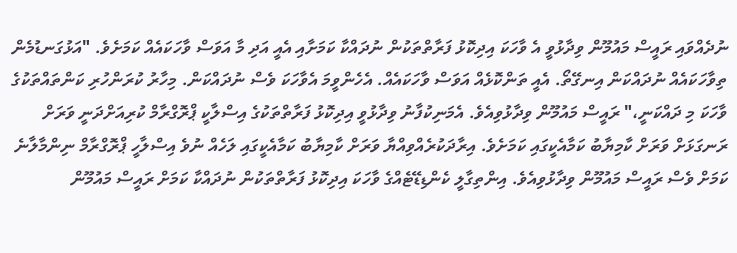ނުދެއްވައި ރައީސް މައުމޫން ވިދާޅުވީ އެ ވާހަކަ އިދިކޮޅު ފަރާތްތަކުން ނުދައްކާ ކަމަށާއި އެއީ އަދި މާ އަވަސް ވާހަކައެއް ކަމަށެވެ. "އަޅުގަނޑުމެން ތިވާހަކައެއް ނުދައްކަން އިނގޭތޯ. އެއީ ތަންކޮޅެއް އަވަސް ވާހަކައެއް. އެހެންވީމަ އެވާހަކަ ވެސް ނުދައްކަން. މިހާރު ކުރަންހުރި ކަންތައްތަކުގެ ވާހަކަ މި ދައްކަނީ،" ރައީސް މައުމޫން ވިދާޅުވިއެވެ. އެމަނިކުފާނު ވިދާޅުވީ އިދިކޮޅު ފަރާތްތަކުގެ އިސްލާކީ ޕްރޮގްރާމް ކުރިއަށްދަނީ ވަރަށް ރަނގަޅަށް ވަރަށް ކާމިޔާބު ކަމާއެކީގައި ކަމަށެވެ. އިރާދަކުރެއްވިއްޔާ ވަރަށް ކާމިޔާބު ކަމާއެކީގައި ލަހެއް ނުވެ އިސްލާހީ ޕްރޮގްރާމް ނިންމާލާނެ ކަމަށް ވެސް ރައީސް މައުމޫން ވިދާޅުވިއެވެ. އިންތިގާލީ ކެންޑިޑޭޓެއްގެ ވާހަކަ އިދިކޮޅު ފަރާތްތަކުން ނުދައްކާ ކަމަށް ރައީސް މައުމޫން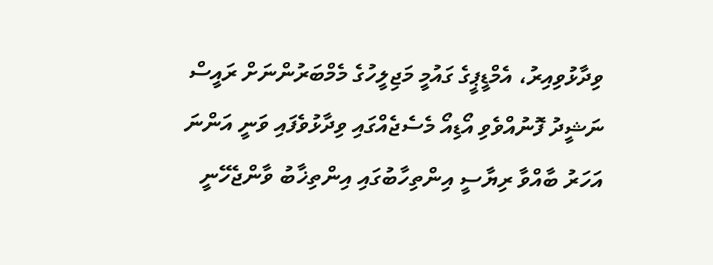ވިދާޅުވިއިރު، އެމްޑީޕީގެ ގައުމީ މަޖިލީހުގެ މެމްބަރުންނަށް ރައީސް ނަޝީދު ފޮނުއްވެވި އޯޑިއޯ މެސެޖެއްގައި ވިދާޅުވެފައި ވަނީ އަންނަ އަހަރު ބާއްވާ ރިޔާސީ އިންތިހާބުގައި އިންތިޚާބު ވާންޖެހޭނީ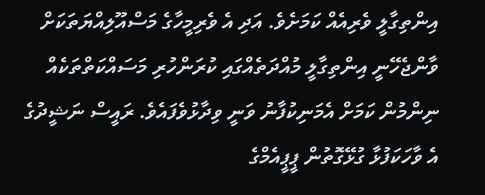އިންތިގާލީ ވެރިއެއް ކަމަށެވެ. އަދި އެ ވެރިމީހާގެ މަސްއޫލިއްޔަތަކަށް ވާންޖެހޭނީ އިންތިގާލީ މުއްދަތެއްގައި ކުރަންހުރި މަސައްކަތްތަކެއް ނިންމުން ކަމަށް އެމަނިކުފާނު ވަނީ ވިދާޅުވެފައެވެ. ރައީސް ނަޝީދުގެ އެ ވާހަކަފުޅާ ގުޅޭގޮތުން ޕީޕީއެމްގެ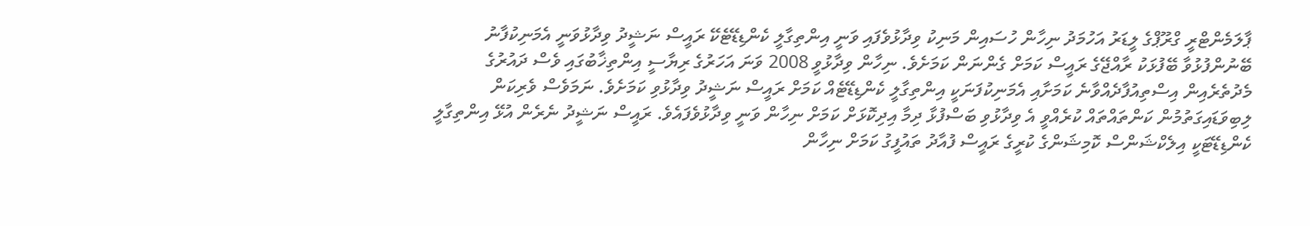ޕާލަމެންޓްރީ ގްރޫޕްގެ ލީޑަރު އަހުމަދު ނިހާން ހުސައިން މަނިކު ވިދާޅުވެފައި ވަނީ އިންތިގާލީ ކެންޑިޑޭޓެކޭ ރައީސް ނަޝީދު ވިދާޅުވަނީ އެމަނިކުފާނު ބޭނުންފުޅުވާ ބޭފުޅަކު ރާއްޖޭގެ ރައީސް ކަމަށް ގެންނަން ކަމަށެވެ. ނިހާން ވިދާޅުވީ 2008 ވަނަ އަހަރުގެ ރިޔާސީ އިންތިޚާބުގައި ވެސް ދައުރުގެ މެދުތެރެއިން އިސްތިއުފާދެއްވާނެ ކަމަށާއި އެމަނިކުފަނަކީ އިންތިގާލީ ކެންޑިޑޭޓެއް ކަމަށް ރައީސް ނަޝީދު ވިދާޅުވި ކަމަށެވެ. ނަމަވެސް ވެރިކަން ލިބިވަޑައިގަތުމުން ކަންތައްތައް ކުރެއްވީ އެ ވިދާޅުވި ބަސްފުޅާ ދިމާ އިދިކޮޅަށް ކަމަށް ނިހާން ވަނީ ވިދާޅުވެފައެވެ. ރައީސް ނަޝީދު ނެރެން އުޅޭ އިންތިގާލީ ކެންޑިޑޭޓަކީ އިލެކްޝަންސް ކޮމިޝަންގެ ކުރީގެ ރައީސް ފުއާދު ތައުފީގު ކަމަށް ނިހާން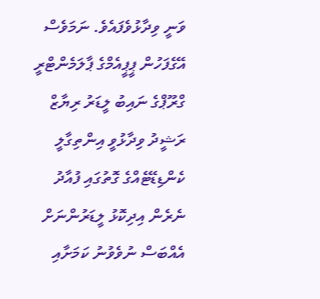ވަނީ ވިދާޅުވެފައެވެ. ނަމަވެސް އޭގެފަހުން ޕީޕީއެމްގެ ޕާލަމެންޓްރީ ގްރޫޕްގެ ނައިބު ލީޑަރު ރިޔާޒް ރަޝީދު ވިދާޅުވީ އިންތިގާލީ ކެންޑިޑޭޓެއްގެ ގޮތުގައި ފުއާދު ނެރެން އިދިކޮޅު ލީޑަރުންނަށް އެއްބަސް ނުވެވުނު ކަމަށާއި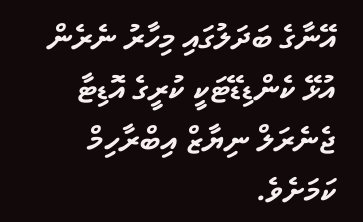އޭނާގެ ބަދަލުގައި މިހާރު ނެރެން އުޅޭ ކެންޑިޑޭޓަކީ ކުރީގެ އޮޑިޓާ ޖެނެރަލް ނިޔާޒް އިބްރާހިމް ކަމަށެވެ.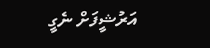އަރުޝީފަށް ނެގީ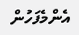އެންމެފަހުން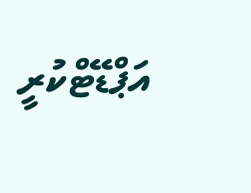އަޕްޑޭޓްކުރީ